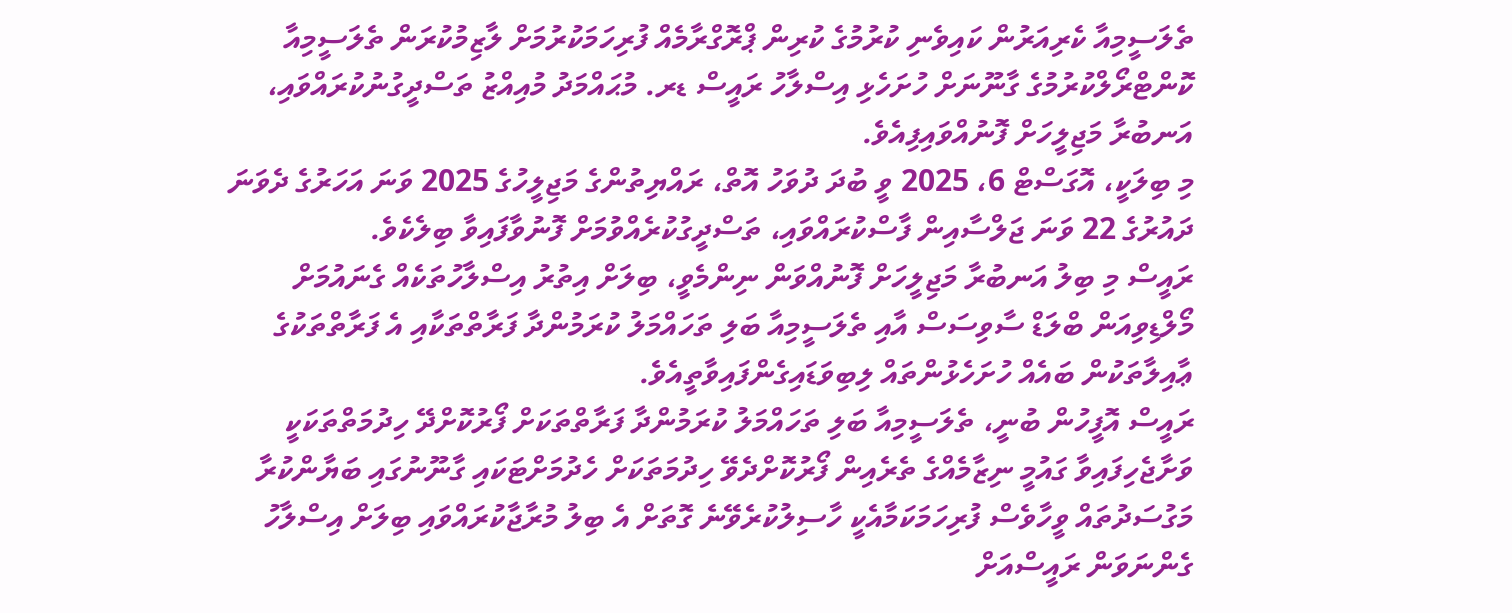ތެލަސީމިއާ ކެރިއަރުން ކައިވެނި ކުރުމުގެ ކުރިން ޕްރޮގްރާމެއް ފުރިހަމަކުރުމަށް ލާޒިމުކުރަން ތެލަސީމިއާ ކޮންޓްރޯލްކުރުމުގެ ގާނޫނަށް ހުށަހެޅި އިސްލާހު ރައީސް ޑރ. މުޙައްމަދު މުއިއްޒު ތަސްދީގުނުކުރައްވައި، އަނބުރާ މަޖިލީހަށް ފޮނުއްވައިފިއެވެ.
މި ބިލަކީ، އޮގަސްޓް 6، 2025 ވީ ބުދަ ދުވަހު އޮތް، ރައްޔިތުންގެ މަޖިލީހުގެ 2025 ވަނަ އަހަރުގެ ދެވަނަ ދައުރުގެ 22 ވަނަ ޖަލްސާއިން ފާސްކުރައްވައި، ތަސްދީގުކުރެއްވުމަށް ފޮނުވާފައިވާ ބިލެކެވެ.
ރައީސް މި ބިލު އަނބުރާ މަޖިލީހަށް ފޮނުއްވަން ނިންމެވީ، ބިލަށް އިތުރު އިސްލާހުތަކެއް ގެނައުމަށް މޯލްޑިވިއަން ބްލަޑް ސާވިސަސް އާއި ތެލަސީމިއާ ބަލި ތަހައްމަލު ކުރަމުންދާ ފަރާތްތަކާއި އެ ފަރާތްތަކުގެ ޢާއިލާތަކުން ބައެއް ހުށަހެޅުންތައް ލިބިވަޑައިގެންފައިވާތީއެވެ.
ރައީސް އޮފީހުން ބުނީ، ތެލަސީމިއާ ބަލި ތަހައްމަލު ކުރަމުންދާ ފަރާތްތަކަށް ފޯރުކޮށްދޭ ހިދުމަތްތަކަކީ ވަށާޖެހިފައިވާ ގައުމީ ނިޒާމެއްގެ ތެރެއިން ފޯރުކޮށްދެވޭ ހިދުމަތަކަށް ހެދުމަށްޓަކައި ގާނޫނުގައި ބަޔާންކުރާ މަގުސަދުތައް ވީހާވެސް ފުރިހަމަކަމާއެކީ ހާސިލުކުރެވޭނެ ގޮތަށް އެ ބިލު މުރާޖާކުރައްވައި ބިލަށް އިސްލާހު ގެންނަވަން ރައީސްއަށް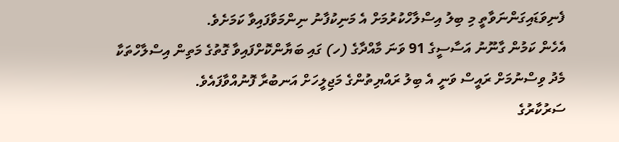ފެނިވަޑައިގަންނަވާތީ މި ބިލު އިސްލާހްކުރުމަށް އެ މަނިކުފާނު ނިންމަވާފައިވާ ކަމަށެވެ.
އެހެން ކަމުން ގާނޫނު އަސާސީގެ 91 ވަނަ މާއްދާގެ (ހ) ގައި ބަޔާންކޮށްފައިވާ ގޮތުގެ މަތިން އިސްލާހްތަކާ މެދު ވިސްނުމަށް ރައީސް ވަނީ އެ ބިލު ރައްޔިތުންގެ މަޖިލީހަށް އަނބުރާ ފޮނުއްވާފައެވެ.
ސަރުކާރުގެ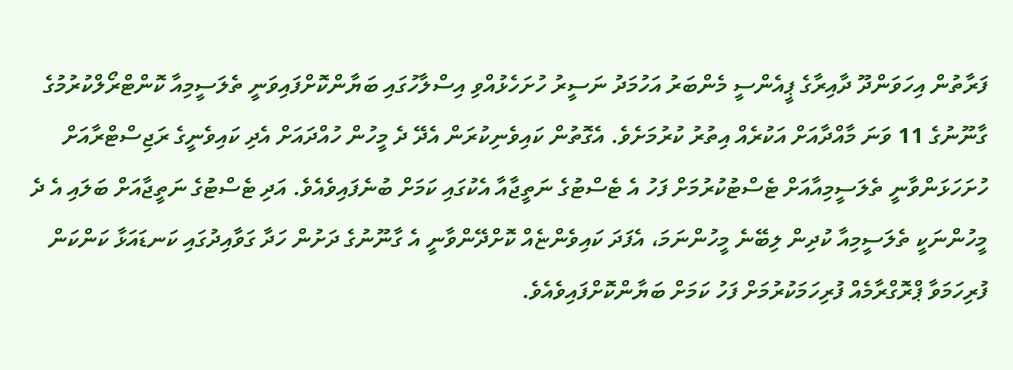ފަރާތުން އިހަވަންދޫ ދާއިރާގެ ޕީއެންސީ މެންބަރު އަހުމަދު ނަސީރު ހުށަހެޅުއްވި އިސްލާހުގައި ބަޔާންކޮށްފައިވަނީ ތެލަސީމިއާ ކޮންޓްރޯލްކުރުމުގެ ގާނޫނުގެ 11 ވަނަ މާއްދާއަށް އަކުރެއް އިތުރު ކުރުމަށެވެ. އެގޮތުން ކައިވެނިކުރަން އެދޭ ދެ މީހުން ހުއްދައަށް އެދި ކައިވެނީގެ ރަޖިސްޓްރާއަށް ހުށަހަޅަންވާނީ ތެލަސީމިއާއަށް ޓެސްޓުކުރުމަށް ފަހު އެ ޓެސްޓުގެ ނަތީޖާއާ އެކުގައި ކަމަށް ބުނެފައިވެއެވެ. އަދި ޓެސްޓުގެ ނަތީޖާއަށް ބަލައި އެ ދެ މީހުންނަކީ ތެލަސީމިއާ ކުދިން ލިބޭނެ މީހުންނަމަ، އެފަދަ ކައިވެންޏެއް ކޮށްދޭންވާނީ އެ ގާނޫނުގެ ދަށުން ހަދާ ގަވާއިދުގައި ކަނޑައަޅާ ކަންކަން ފުރިހަމަވާ ޕްރޮގްރާމެއް ފުރިހަމަކުރުމަށް ފަހު ކަމަށް ބަޔާންކޮށްފައިވެއެވެ.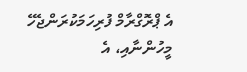އެ ޕްރޮގްރާމް ފުރިހަމަކުރަންޖެހޭ މީހުންނާއި، އެ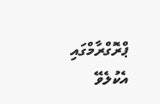ޕްރޮގްރާމްގައި އެކުލެވޭ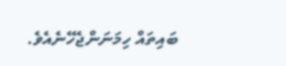ބައިތައް ހިމަނަންޖެހޭނެއެވެ.